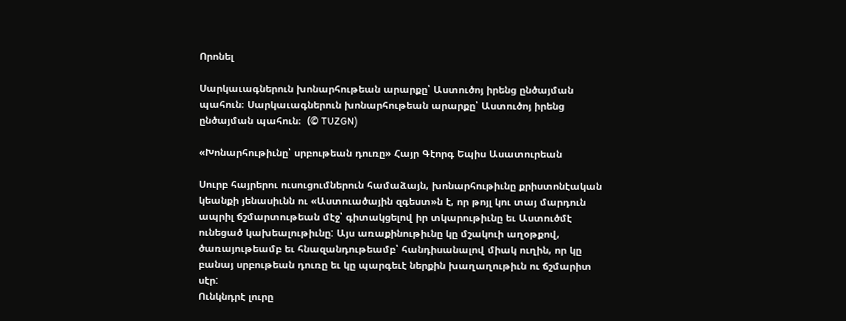Որոնել

Սարկաւագներուն խոնարհութեան արարքը՝ Աստուծոյ իրենց ընծայման պահուն։ Սարկաւագներուն խոնարհութեան արարքը՝ Աստուծոյ իրենց ընծայման պահուն։  (© TUZGN)

«Խոնարհութիւնը՝ սրբութեան դուռը» Հայր Գէորգ Եպիս Ասատուրեան

Սուրբ հայրերու ուսուցումներուն համաձայն, խոնարհութիւնը քրիստոնէական կեանքի յենասիւնն ու «Աստուածային զգեստ»ն է, որ թոյլ կու տայ մարդուն ապրիլ ճշմարտութեան մէջ՝ գիտակցելով իր տկարութիւնը եւ Աստուծմէ ունեցած կախեալութիւնը: Այս առաքինութիւնը կը մշակուի աղօթքով, ծառայութեամբ եւ հնազանդութեամբ՝ հանդիսանալով միակ ուղին, որ կը բանայ սրբութեան դուռը եւ կը պարգեւէ ներքին խաղաղութիւն ու ճշմարիտ սէր:
Ունկնդրէ լուրը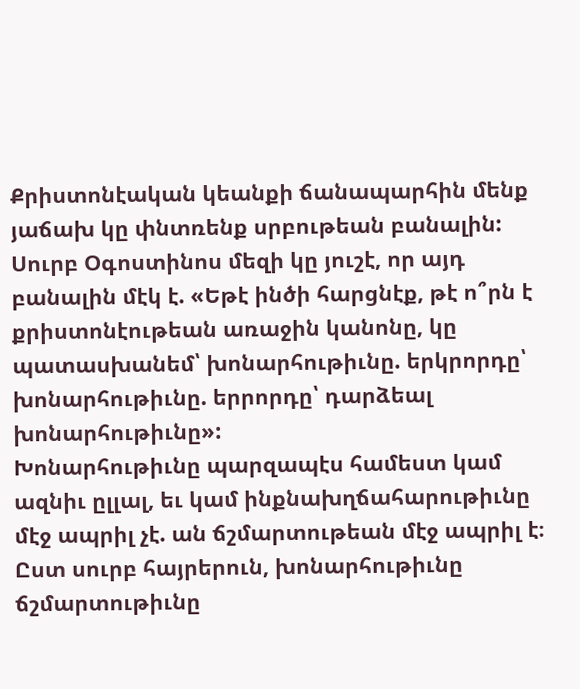Քրիստոնէական կեանքի ճանապարհին մենք յաճախ կը փնտռենք սրբութեան բանալին: Սուրբ Օգոստինոս մեզի կը յուշէ, որ այդ բանալին մէկ է. «Եթէ ինծի հարցնէք, թէ ո՞րն է քրիստոնէութեան առաջին կանոնը, կը պատասխանեմ՝ խոնարհութիւնը. երկրորդը՝ խոնարհութիւնը. երրորդը՝ դարձեալ խոնարհութիւնը»:
Խոնարհութիւնը պարզապէս համեստ կամ ազնիւ ըլլալ, եւ կամ ինքնախղճահարութիւնը մէջ ապրիլ չէ. ան ճշմարտութեան մէջ ապրիլ է։ Ըստ սուրբ հայրերուն, խոնարհութիւնը ճշմարտութիւնը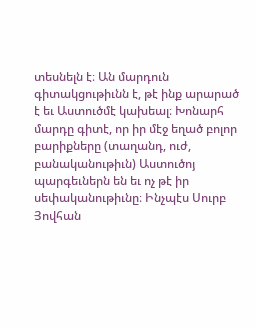տեսնելն է։ Ան մարդուն գիտակցութիւնն է, թէ ինք արարած է եւ Աստուծմէ կախեալ։ Խոնարհ մարդը գիտէ, որ իր մէջ եղած բոլոր բարիքները (տաղանդ, ուժ, բանականութիւն) Աստուծոյ պարգեւներն են եւ ոչ թէ իր սեփականութիւնը։ Ինչպէս Սուրբ Յովհան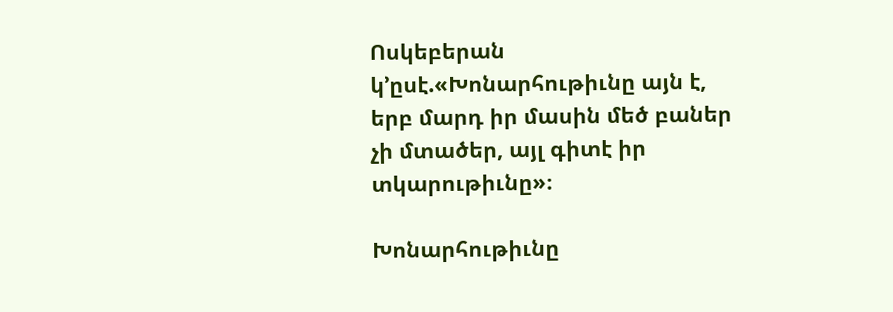Ոսկեբերան կ՚ըսէ.«Խոնարհութիւնը այն է, երբ մարդ իր մասին մեծ բաներ չի մտածեր, այլ գիտէ իր տկարութիւնը»։

Խոնարհութիւնը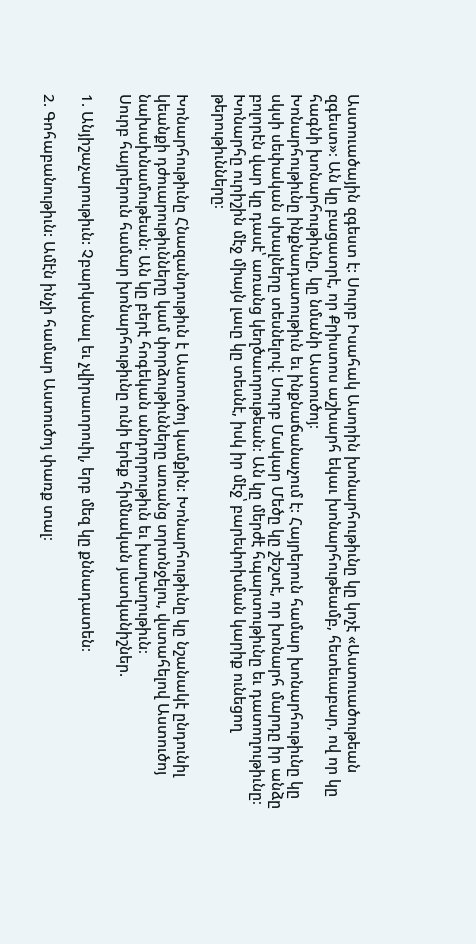Աստուածային զգեստ է: Սուրբ Իսահակ Ասորին խոնարհութիւնը կը կոչէ «Աստուածութեան զգեստ»։ Ան կը բացատրէ, որ Քրիստոս աշխարհ եկաւ խոնարհութեամբ, հետեւաբար, ով որ կը հագնի խոնարհութիւնը, կը նմանի Աստուծոյ։
Խոնարհութիւնը ինքնադատութիւն եւ ինքնաճանաչում է: Հայրերուն համար խոնարհութիւնը կը սկսի սեփական սխալները տեսնելով։ Սուրբ Մակար Մեծը կը շեշտէ, որ խոնարհ մարդը իր անձը բոլորէն վար կը դասէ՝ առանց կեղծաւորութեան։ Ան կը մերժէ հպարտութիւնը եւ դատողութիւնը։ Խոնարհը ուրիշին մէջ միայն լաւը կը տեսնէ, իսկ իր մէջ՝ բարեփոխման կարիք ունեցող թերութիւնները։

Խոնարհութիւնը Հնազանդութիւն է Աստուծոյ կամքին: Խոնարհութիւնը կը նշանակէ ընդունիլ կեանքի դժուարութիւնները կամ փորձութիւնները առանց տրտնջելու, վստահելով Աստուծոյ նախախնամութեան։ Ան կը բերէ հոգեկան անդորրութիւն եւ խաղաղութիւն։
Սուրբ հայրերուն համար խոնարհութիւնը ունի երեք հիմնական յատկանիշներ.

1. Անյիշաչարութիւն: Չբարկանալ եւ չվիրաւորուիլ, երբ մեզ կը քննադատեն։

2. Գոհաբանութիւն: Ամէն ինչի համար Աստուծոյ փառք տալ։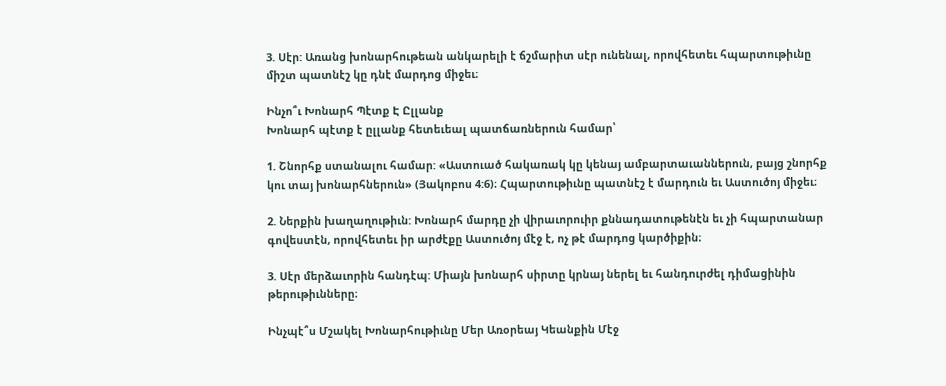3. Սէր: Առանց խոնարհութեան անկարելի է ճշմարիտ սէր ունենալ, որովհետեւ հպարտութիւնը միշտ պատնէշ կը դնէ մարդոց միջեւ։

Ինչո՞ւ Խոնարհ Պէտք Է Ըլլանք
Խոնարհ պէտք է ըլլանք հետեւեալ պատճառներուն համար՝

1. Շնորհք ստանալու համար: «Աստուած հակառակ կը կենայ ամբարտաւաններուն, բայց շնորհք կու տայ խոնարհներուն» (Յակոբոս 4:6)։ Հպարտութիւնը պատնէշ է մարդուն եւ Աստուծոյ միջեւ։

2. Ներքին խաղաղութիւն: Խոնարհ մարդը չի վիրաւորուիր քննադատութենէն եւ չի հպարտանար գովեստէն, որովհետեւ իր արժէքը Աստուծոյ մէջ է, ոչ թէ մարդոց կարծիքին։

3. Սէր մերձաւորին հանդէպ: Միայն խոնարհ սիրտը կրնայ ներել եւ հանդուրժել դիմացինին թերութիւնները։

Ինչպէ՞ս Մշակել Խոնարհութիւնը Մեր Առօրեայ Կեանքին Մէջ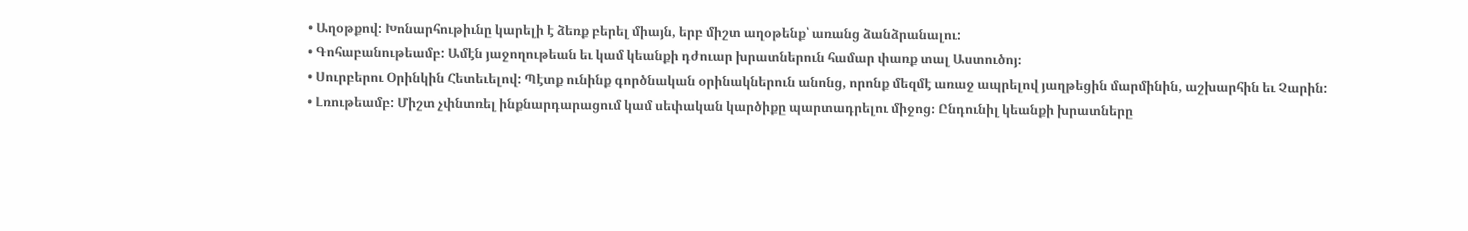• Աղօթքով: Խոնարհութիւնը կարելի է ձեռք բերել միայն, երբ միշտ աղօթենք՝ առանց ձանձրանալու:
• Գոհաբանութեամբ: Ամէն յաջողութեան եւ կամ կեանքի դժուար խրատներուն համար փառք տալ Աստուծոյ։
• Սուրբերու Օրինկին Հետեւելով: Պէտք ունինք գործնական օրինակներուն անոնց, որոնք մեզմէ առաջ ապրելով յաղթեցին մարմինին, աշխարհին եւ Չարին:
• Լռութեամբ: Միշտ չփնտռել ինքնարդարացում կամ սեփական կարծիքը պարտադրելու միջոց։ Ընդունիլ կեանքի խրատները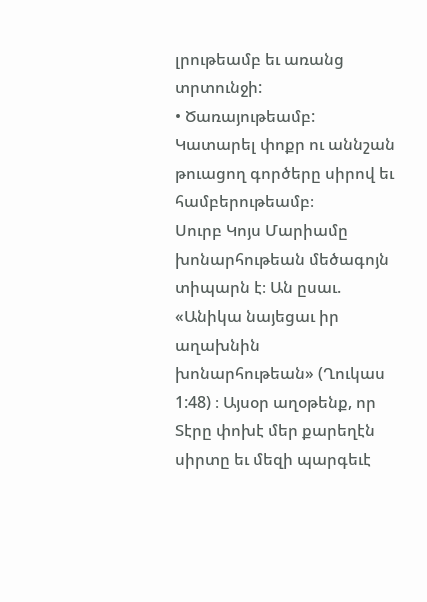լրութեամբ եւ առանց տրտունջի:
• Ծառայութեամբ: Կատարել փոքր ու աննշան թուացող գործերը սիրով եւ համբերութեամբ։
Սուրբ Կոյս Մարիամը խոնարհութեան մեծագոյն տիպարն է։ Ան ըսաւ. «Անիկա նայեցաւ իր աղախնին խոնարհութեան» (Ղուկաս 1:48) ։ Այսօր աղօթենք, որ Տէրը փոխէ մեր քարեղէն սիրտը եւ մեզի պարգեւէ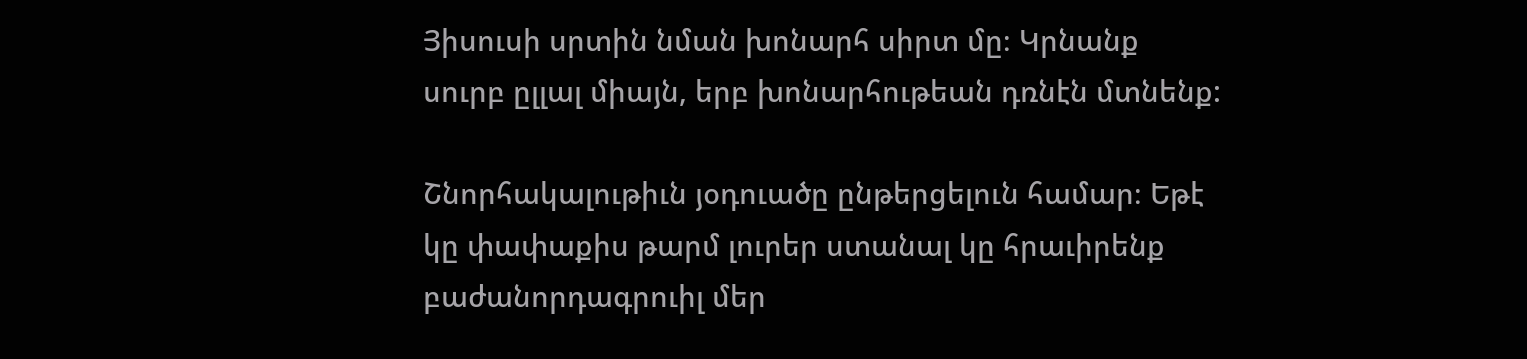Յիսուսի սրտին նման խոնարհ սիրտ մը։ Կրնանք սուրբ ըլլալ միայն, երբ խոնարհութեան դռնէն մտնենք:

Շնորհակալութիւն յօդուածը ընթերցելուն համար։ Եթէ կը փափաքիս թարմ լուրեր ստանալ կը հրաւիրենք բաժանորդագրուիլ մեր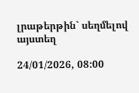լրաթերթին` սեղմելով այստեղ

24/01/2026, 08:00